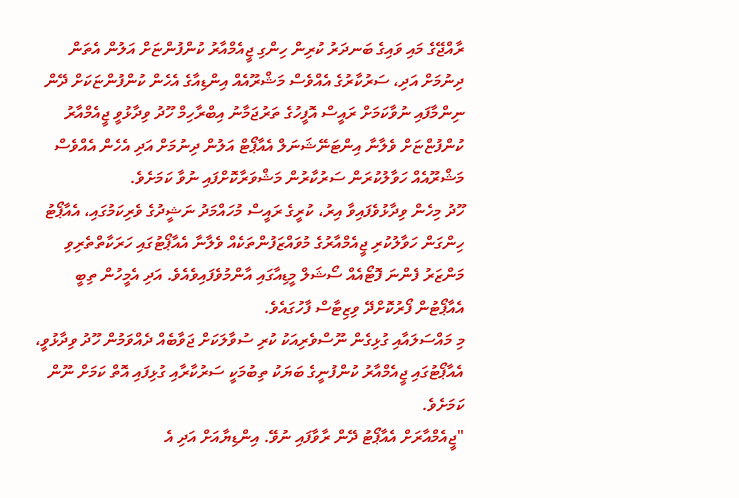ރާއްޖޭގެ މައި ވައިގެ ބަނދަރު ކުރިން ހިންގި ޖީއެމްއާރު ކުންފުންޏަށް އަލުން އެތަން ދިނުމަށް އަދި، ސަރުކާރުގެ އެއްވެސް މަޝްރޫއެއް އިންޑިއާގެ އެހެން ކުންފުންޏަކަށް ދޭން ނިންމާފައި ނުވާކަމަށް ރައީސް އޮފީހުގެ ތަރުޖަމާނު އިބްރާހިމް ހޫދު ވިދާޅުވީ ޖީއެމްއާރު ކުންފުޏްޏަށް ވެލާނާ އިންޓަނޭޝަނަލް އެއާޕޯޓް އަލުން ދިނުމަށް އަދި އެހެން އެއްވެސް މަޝްރޫއެއް ހަވާލުކުރަން ސަރުކާރުން މަޝްވަރާކޮށްފައި ނުވާ ކަމަށެވެ.
ހޫދު މިހެން ވިދާޅުވެފައިވާ އިރު، ކުރީގެ ރައީސް މުހައްމަދު ނަޝީދުގެ ވެރިކަމުގައި، އެއާޕޯޓު ހިންގަން ހަވާލުކުރި ޖީއެމްއާރުގެ މުވައްޒަފުންތަކެއް ވެލާނާ އެއާޕޯޓުގައި ހަރަކާތްތެރިވި މަންޒަރު ފެންނަ ފޮޓޯއެއް ސޯޝަލް މީޑިއާގައި އާންމުވެފައިވެއެވެ. އަދި އެމީހުން ތިބީ އެއާޕޯޓުން ފޯރުކޮށްދޭ ވިޒިޓާސް ފާހުގައެވެ.
މި މައްސަލައާއި ގުޅިގެން ނޫސްވެރިއަކު ކުރި ސުވާލަކަށް ޖަވާބެއް ދެއްވަމުން ހޫދު ވިދާޅުވީ، އެއާޕޯޓުގައި ޖީއެމްއާރު ކުންފުނީގެ ބަޔަކު ތިބުމަކީ ސަރުކާރާއި ގުޅިފައި އޮތް ކަމަށް ނޫން ކަމަށެވެ.
"ޖީއެމްއާރަށް އެއާޕޯޓު ދޭން ރާވާފައި ނުވޭ. އިންޑިޔާއަށް އަދި އެ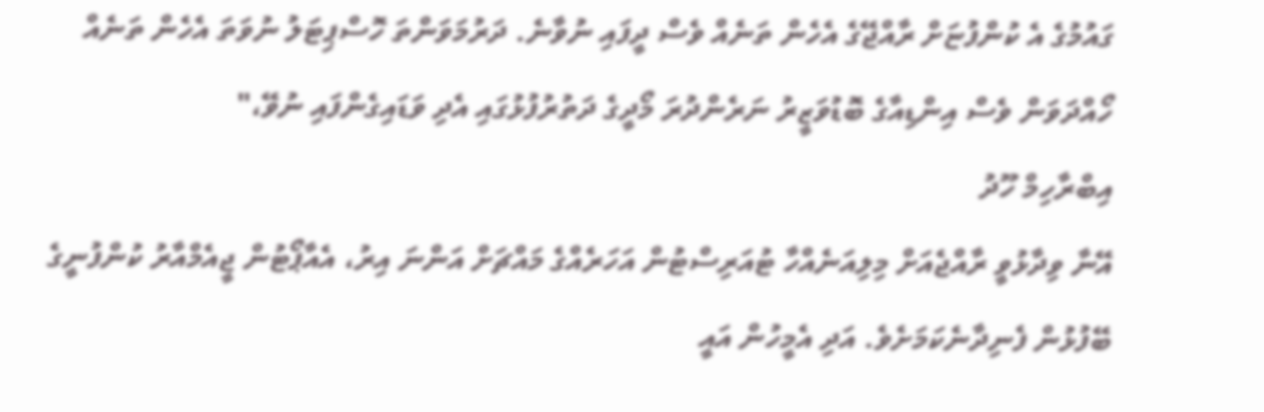ގައުމުގެ އެ ކުންފުޏަށް ރާއްޖޭގެ އެހެން ތަނެއް ވެސް ދީފައި ނުވާނެ. ދަރުމަވަންތަ ހޮސްޕިޓަލު ނުވަތަ އެހެން ތަނެއް ހޯއްދަވަން ވެސް އިންޑިއާގެ ބޮޑުވަޒީރު ނަރެންދުރަ މޯދީގެ ދަތުރުފުޅުގައި އެދި ވަޑައިގެންފައި ނުވޭ،"
އިބްރާހިމް ހޫދު
އޭނާ ވިދާޅުވީ ރާއްޖެއަށް މިލިއަނެއްހާ ޓުއަރިސްޓުން އަހަރެއްގެ މައްޗަށް އަންނަ އިރު، އެއާޕޯޓުން ޖީއެމްއާރު ކުންފުނީގެ ބޭފުޅުން ފެނިދާނެކަމަށެވެ. އަދި އެމީހުން އައީ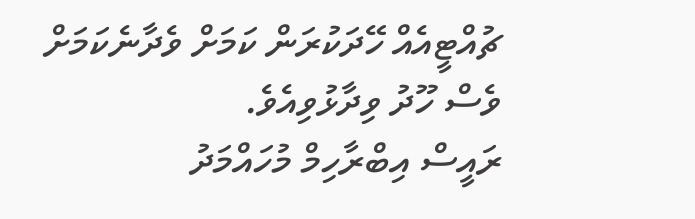ޗުއްޓީއެއް ހޭދަކުރަން ކަމަށް ވެދާނެކަމަށް ވެސް ހޫދު ވިދާޅުވިއެވެ.
ރައީސް އިބްރާހިމް މުހައްމަދު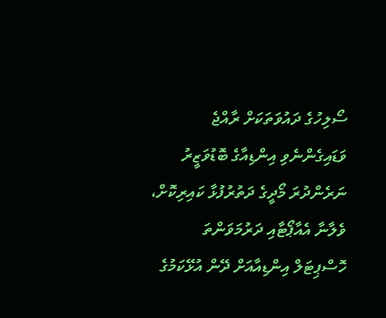ސޯލިހުގެ ދައުވަތަކަށް ރާއްޖެ ވަޑައިގެންނެވި އިންޑިއާގެ ބޮޑުވަޒީރު ނަރެންދުރަ މޯދީގެ ދަތުރުފުޅާ ކައިރިކޮށް، ވެލާނާ އެއާޕޯޓާއި ދަރުމަވަންތަ ހޮސްޕިޓަލް އިންޑިއާއަށް ދޭން އުޅޭކަމުގެ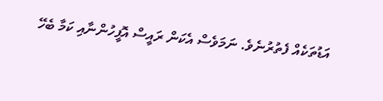އަޑުތަކެއް ފެތުރުނެވެ. ނަމަވެސް އެކަން ރައީސް އޮފީހުންނާއި ކަމާ ބެހޭ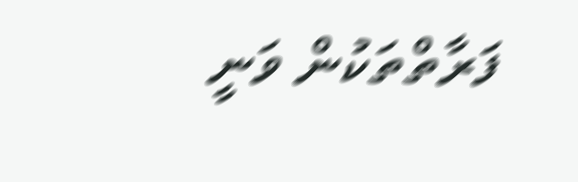ފަރާތްތަކުން ވަނީ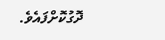ދޮގުކޮށްފައެވެ.